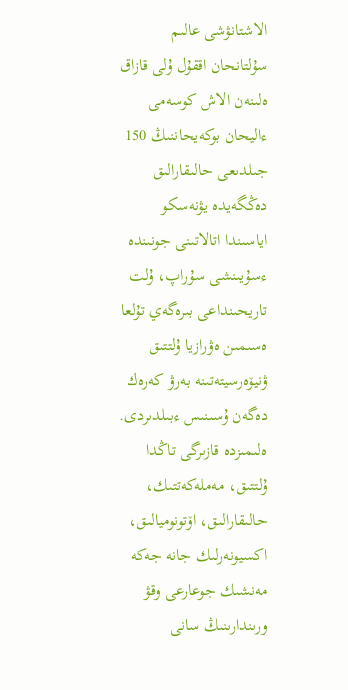الاشتانۋشى عالىم سۇلتانحان اققۇل ۇلى قازاق ەلىنەن الاش كوسەمى ءاليحان بوكەيحاننىڭ 150 جىلدىعى حالىقارالىق دەڭگەيدە يۋنەسكو اياسىندا اتالاتىنى جونىندە ءسۇيىنشى سۇراپ، ۇلت تاريحىنداعى بىرەگەي تۇلعا ەسىمىن ەۋرازيا ۇلتتىق ۋنيۆەرسيتەتىنە بەرۋ كەرەك دەگەن ۇسىنىس ءبىلدىردى.
ەلىمىزدە قازىرگى تاڭدا ۇلتتىق، مەملەكەتتىك، حالىقارالىق، اۆتونوميالىق، اكسيونەرلىك جانە جەكە مەنشىك جوعارعى وقۋ ورىندارىنىڭ سانى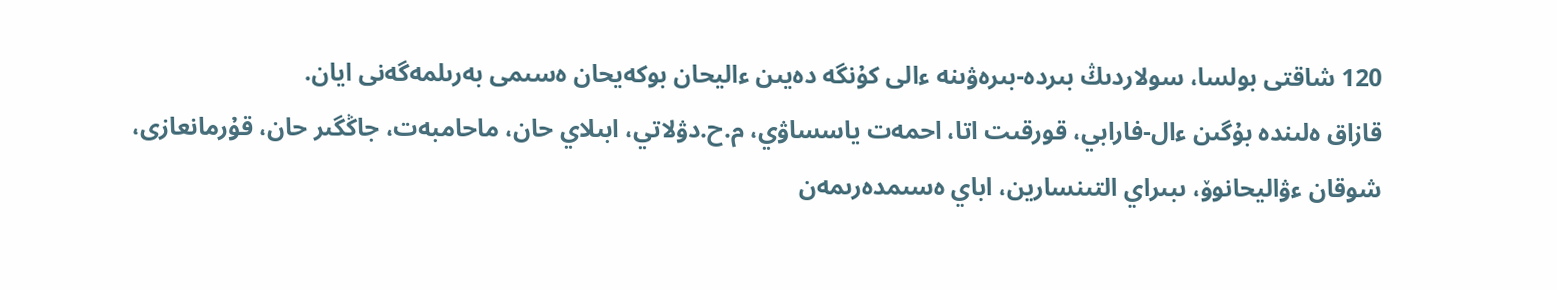120 شاقتى بولسا، سولاردىڭ بىردە-بىرەۋىنە ءالى كۇنگە دەيىن ءاليحان بوكەيحان ەسىمى بەرىلمەگەنى ايان.
قازاق ەلىندە بۇگىن ءال-فارابي، قورقىت اتا، احمەت ياسساۋي، م.ح.دۋلاتي، ابىلاي حان، ماحامبەت، جاڭگىر حان، قۇرمانعازى، شوقان ءۋاليحانوۆ، ىبىراي التىنسارين، اباي ەسىمدەرىمەن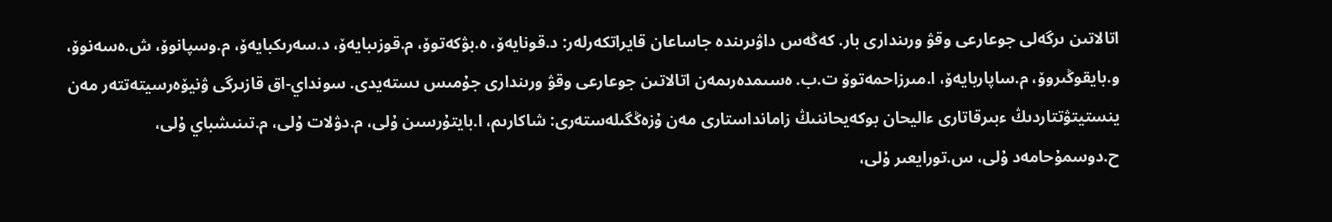اتالاتىن ىرگەلى جوعارعى وقۋ ورىندارى بار. كەڭەس داۋىرىندە جاساعان قايراتكەرلەر: د.قونايەۆ، ە.بۋكەتوۆ، م.قوزىبايەۆ، د.سەرىكبايەۆ، م.وسپانوۆ، ش.ەسەنوۆ، و.بايقوڭىروۆ، م.ساپاربايەۆ، ا.مىرزاحمەتوۆ ت.ب. ەسىمدەرىمەن اتالاتىن جوعارعى وقۋ ورىندارى جۇمىس ىستەيدى. سونداي-اق قازىرگى ۋنيۆەرسيتەتتەر مەن ينستيتۋتتاردىڭ ءبىرقاتارى ءاليحان بوكەيحاننىڭ زامانداستارى مەن ۇزەڭگىلەستەرى: شاكارىم، ا.بايتۇرسىن ۇلى، م.دۋلات ۇلى، م.تىنىشباي ۇلى، ح.دوسمۇحامەد ۇلى، س.تورايعىر ۇلى،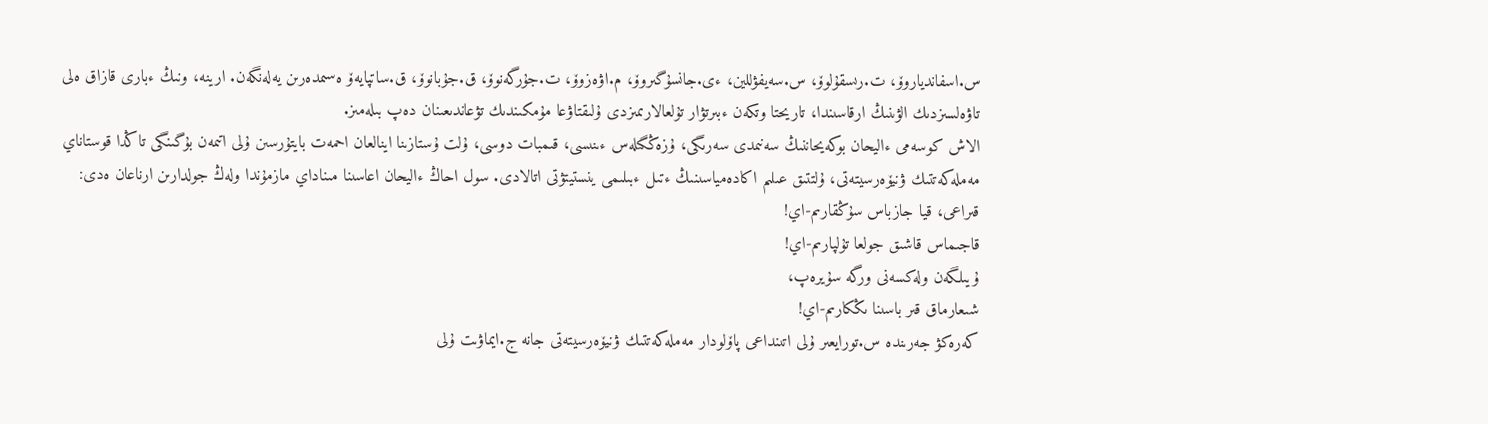س.اسفاندياروۆ، ت.رىسقۇلوۆ، س.سەيفۋللين، ءى.جانسۇگىروۆ، م.اۋەزوۆ، ت.جۇرگەنوۆ، ق.جۇبانوۆ، ق.ساتپايەۆ ەسىمدەرىن يەلەنگەن. ارينە، ونىڭ ءبارى قازاق ەلى تاۋەلسىزدىك الۋىنىڭ ارقاسىندا، تاريحتا وتكەن ءبىرتۋار تۇلعالارىمىزدى ۇلىقتاۋعا مۇمكىندىك تۋعاندىعىنان دەپ بىلەمىز.
الاش كوسەمى ءاليحان بوكەيحاننىڭ سەنىمدى سەرىگى، ۇزەڭگىلەس ءىنىسى، قىمبات دوسى، ۇلت ۇستازىنا اينالعان احمەت بايتۇرسىن ۇلى اتىمەن بۇگىنگى تاڭدا قوستاناي مەملەكەتتىك ۋنيۆەرسيتەتى، ۇلتتىق عىلىم اكادەمياسىنىڭ ءتىل ءبىلىمى ينستيتۋتى اتالادى. سول احاڭ ءاليحان اعاسىنا مىناداي مازمۇندا ولەڭ جولدارىن ارناعان ەدى:
قىراعى، قيا جازباس سۇڭقارىم-اي!
قاجىماس قاشىق جولعا تۇلپارىم-اي!
ۇيىلگەن ولەكسەنى ورگە سۇيرەپ،
شىعارماق قىر باسىنا ىڭكارىم-اي!
كەرەكۋ جەرىندە س.تورايعىر ۇلى اتىنداعى پاۆلودار مەملەكەتتىك ۋنيۆەرسيتەتى جانە ج.ايماۋىت ۇلى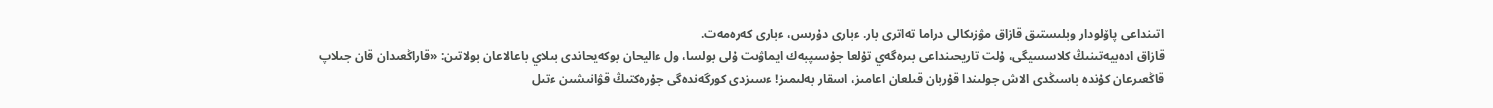اتىنداعى پاۆلودار وبلىستىق قازاق مۋزىكالى دراما تەاترى بار. ءبارى دۇرىس، ءبارى كەرەمەت.
قازاق ادەبيەتىنىڭ كلاسسيگى، ۇلت تاريحىنداعى بىرەگەي تۇلعا جۇسىپبەك ايماۋىت ۇلى بولسا، ول ءاليحان بوكەيحاندى بىلاي باعالاعان بولاتىن: «قاراڭعىدان قان جىلاپ قاڭعىرعان كۇندە باسىڭدى الاش جولىندا قۇربان قىلعان اعامىز، اسقار بەلىمىز! ءسىزدى كورگەندەگى جۇرەكتىڭ قۋانىشىن ءتىل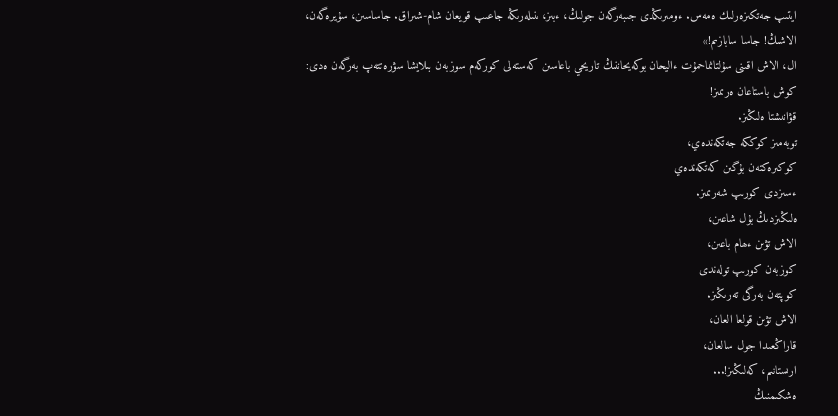ايتىپ جەتكىزەرلىك ەمەس. ءومىرىڭدى جىبەرگەن جولىڭ، ءبىز، ىنىلەرىڭە جاعىپ قويعان شام-شىراق. جاساسىن، سۇيرەگەن، الاشىڭ! جاسا سابازىم!»
ال، الاش اقىنى سۇلتانماحمۇت ءاليحان بوكەيحاننىڭ تاريحي باعاسىن كەستەلى كوركەم سوزبەن بىلايشا سۋرەتتەپ بەرگەن ەدى:
كوش باستاعان ەرىمىز!
قۋانىشتا ەلىڭىز.
توبەمىز كوككە جەتكەندەي،
كوكىرەكتەن بۇگىن كەتكەندەي
ءسىزدى كورىپ شەرىمىز.
ەلىڭىزدىڭ بۇل شاعىن،
الاش تۋىن ءھام باعىن،
كوزبەن كورىپ تولەندى
كوپتەن بەرگى تەرىڭىز.
الاش تۋىن قولعا العان،
قاراڭعىدا جول سالعان،
ارىستانىم، كەلىڭىز!...
ەشكىمنىڭ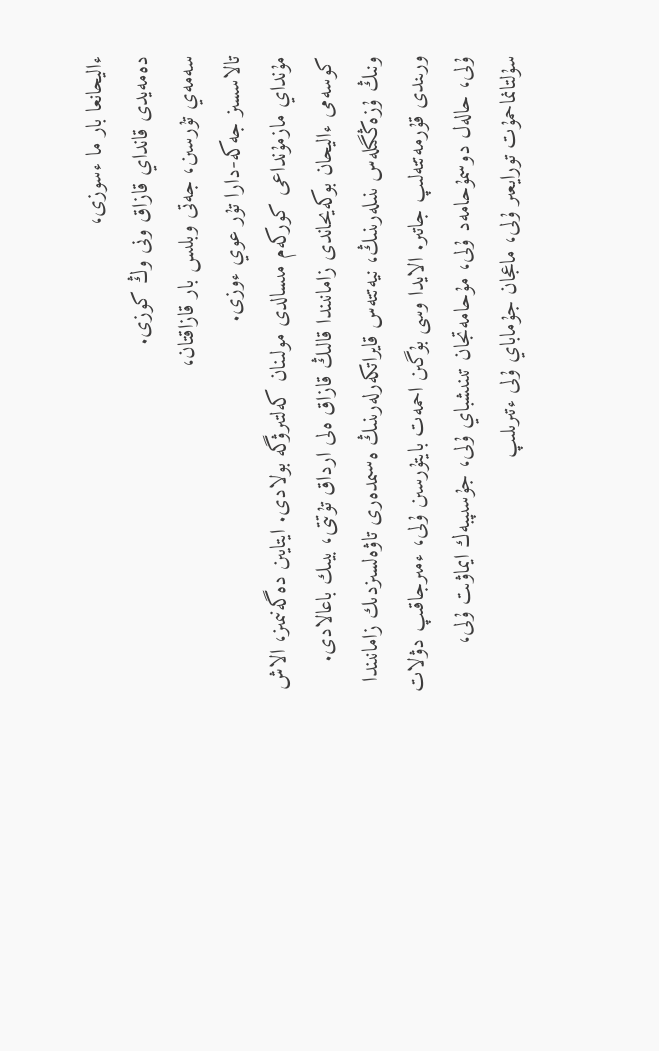ءاليحانعا بار ما ءسوزى،
دەمەيدى قانداي قازاق ونى وڭ كوزى.
سەمەي تۇرسىن، جەتى وبلىس بار قازاقتان،
تالاسسىز جەكە-دارا تۇر عوي ءوزى.
مۇنداي مازمۇنداعى كوركەم مىسالدى مولىنان كەلتىرۋگە بولادى. ايتايىن دەگەنىمىز، الاش كوسەمى ءاليحان بوكەيحاندى زامانىندا قالىڭ قازاق ەلى ارداق تۇتتى، بيىك باعالادى. ونىڭ ۇزەڭگىلەس ىنىلەرىنىڭ، نيەتتەس قايراتكەرلەرىنىڭ ەسىمدەرى تاۋەلسىزدىك زامانىندا ورىندى قۇرمەتتەلىپ جاتىر. الايدا وسى بۇگىن احمەت بايتۇرسىن ۇلى، ءمىرجاقىپ دۋلات ۇلى، حالەل دوسمۇحامەد ۇلى، مۇحامەتجان تىنىشباي ۇلى، جۇسىپبەك ايماۋىت ۇلى، سۇلتانماحمۇت تورايعىر ۇلى، ماعجان جۇماباي ۇلى ءتىرىلىپ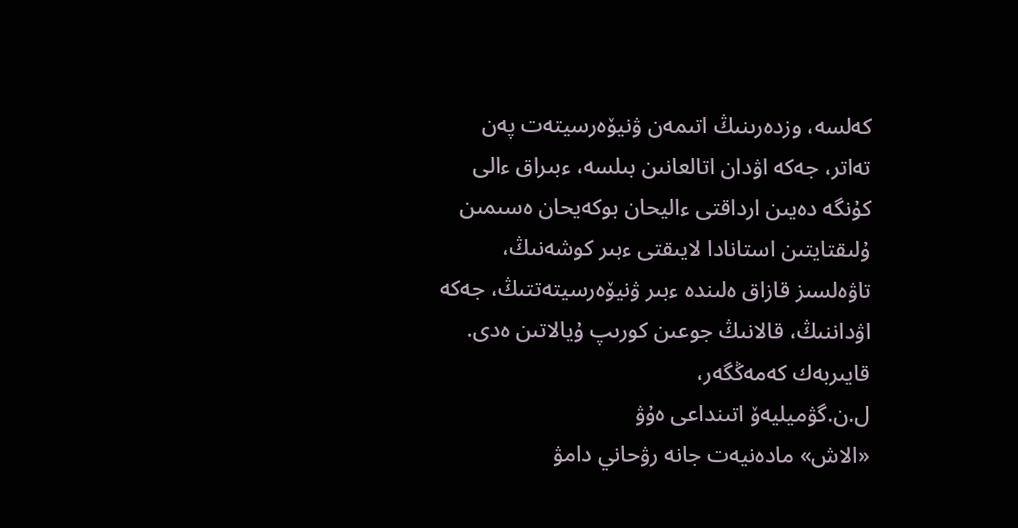كەلسە، وزدەرىنىڭ اتىمەن ۋنيۆەرسيتەت پەن تەاتر، جەكە اۋدان اتالعانىن بىلسە، ءبىراق ءالى كۇنگە دەيىن ارداقتى ءاليحان بوكەيحان ەسىمىن ۇلىقتايتىن استانادا لايىقتى ءبىر كوشەنىڭ، تاۋەلسىز قازاق ەلىندە ءبىر ۋنيۆەرسيتەتتىڭ، جەكە اۋداننىڭ، قالانىڭ جوعىن كورىپ ۇيالاتىن ەدى.
قايىربەك كەمەڭگەر،
ل.ن.گۋميليەۆ اتىنداعى ەۇۋ
«الاش» مادەنيەت جانە رۋحاني دامۋ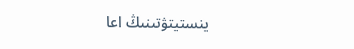ينستيتۋتىنىڭ اعا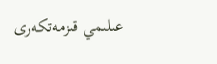عىلىمي قىزمەتكەرى